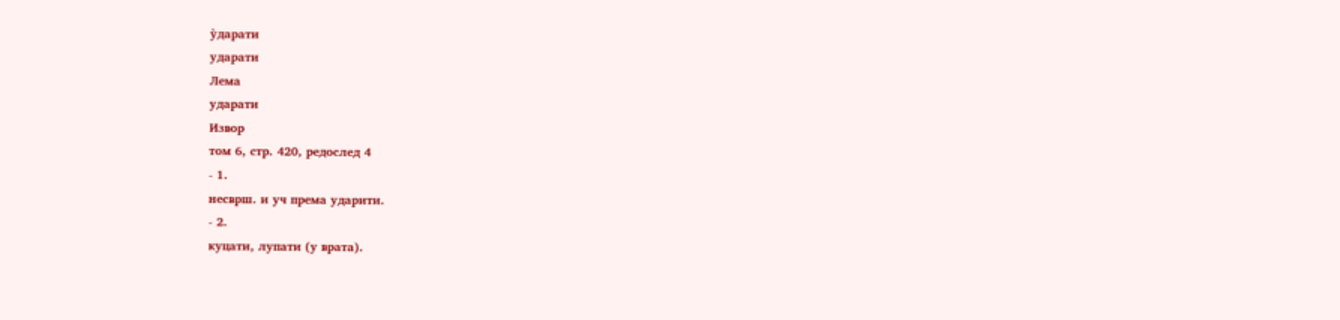у̀дарати
ударати
Лема
ударати
Извор
том 6, стр. 420, редослед 4
- 1.
несврш. и уч према ударити.
- 2.
куцати, лупати (у врата).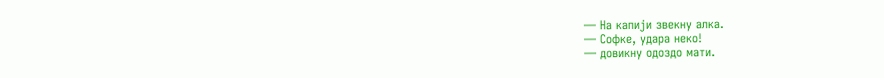— На капији звекну алка.
— Софке, удара неко!
— довикну одоздо мати.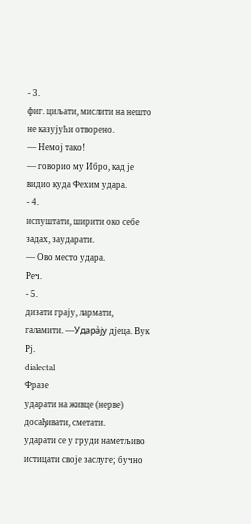- 3.
фиг. циљати, мислити на нешто не казујући отворено.
— Немој тако!
— говорио му Ибро, кад је видио куда Фехим удара.
- 4.
испуштати, ширити око себе задах, заударати.
— Ово место удара.
Реч.
- 5.
дизати грају, лармати, галамити. —Удара̀ју дјеца. Вук Рј.
dialectal
Фразе
ударати на живце (нерве) досађивати, сметати.
ударати се у груди наметљиво истицати своје заслуге; бучно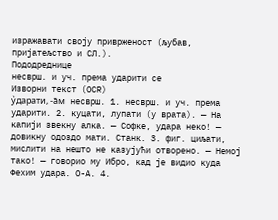изражавати своју приврженост (љубав, пријатељство и СЛ.).
Пододреднице
несврш. и уч. према ударити се
Изворни текст (OCR)
у̀дарати, -а̄м несврш. 1. несврш. и уч. према ударити. 2. куцати, лупати (у врата). — На капији звекну алка. — Софке, удара неко! — довикну одоздо мати. Станк. 3. фиг. циљати, мислити на нешто не казујући отворено. — Немој тако! — говорио му Ибро, кад је видио куда Фехим удара. О-А. 4.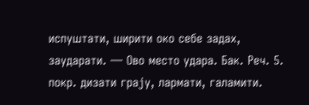испуштати, ширити око себе задах, заударати. — Ово место удара. Бак. Реч. 5. покр. дизати грају, лармати, галамити.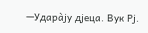—Удара̀ју дјеца. Вук Рј.